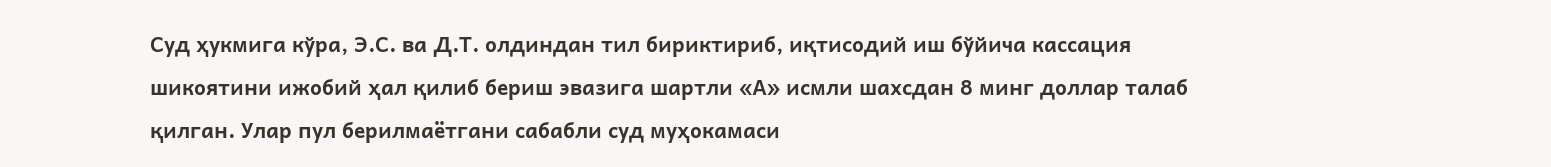Суд ҳукмига кўра, Э.С. ва Д.Т. олдиндан тил бириктириб, иқтисодий иш бўйича кассация шикоятини ижобий ҳал қилиб бериш эвазига шартли «А» исмли шахсдан 8 минг доллар талаб қилган. Улар пул берилмаётгани сабабли суд муҳокамаси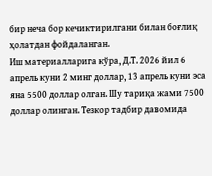бир неча бор кечиктирилгани билан боғлиқ ҳолатдан фойдаланган.
Иш материалларига кўра, Д.Т. 2026 йил 6 апрель куни 2 минг доллар, 13 апрель куни эса яна 5500 доллар олган. Шу тариқа жами 7500 доллар олинган. Тезкор тадбир давомида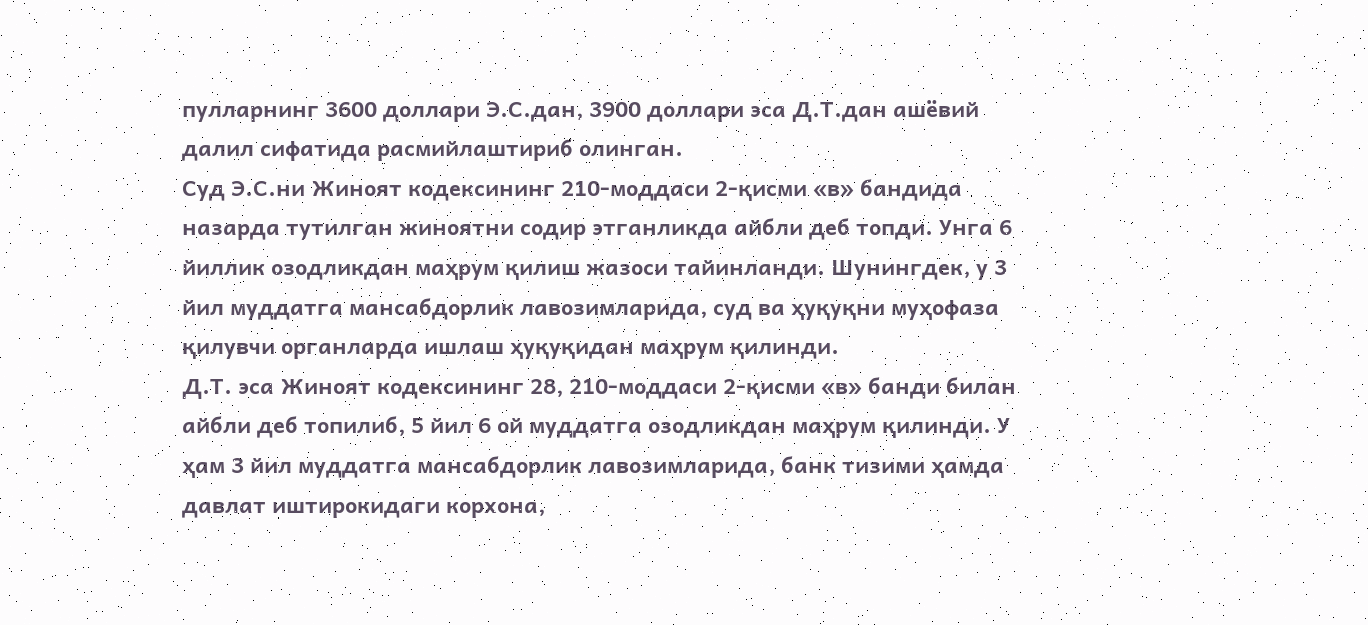пулларнинг 3600 доллари Э.С.дан, 3900 доллари эса Д.Т.дан ашёвий далил сифатида расмийлаштириб олинган.
Суд Э.С.ни Жиноят кодексининг 210-моддаси 2-қисми «в» бандида назарда тутилган жиноятни содир этганликда айбли деб топди. Унга 6 йиллик озодликдан маҳрум қилиш жазоси тайинланди. Шунингдек, у 3 йил муддатга мансабдорлик лавозимларида, суд ва ҳуқуқни муҳофаза қилувчи органларда ишлаш ҳуқуқидан маҳрум қилинди.
Д.Т. эса Жиноят кодексининг 28, 210-моддаси 2-қисми «в» банди билан айбли деб топилиб, 5 йил 6 ой муддатга озодликдан маҳрум қилинди. У ҳам 3 йил муддатга мансабдорлик лавозимларида, банк тизими ҳамда давлат иштирокидаги корхона,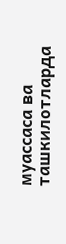муассаса ва ташкилотларда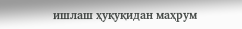ишлаш ҳуқуқидан маҳрум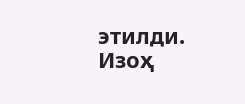этилди.
Изоҳ